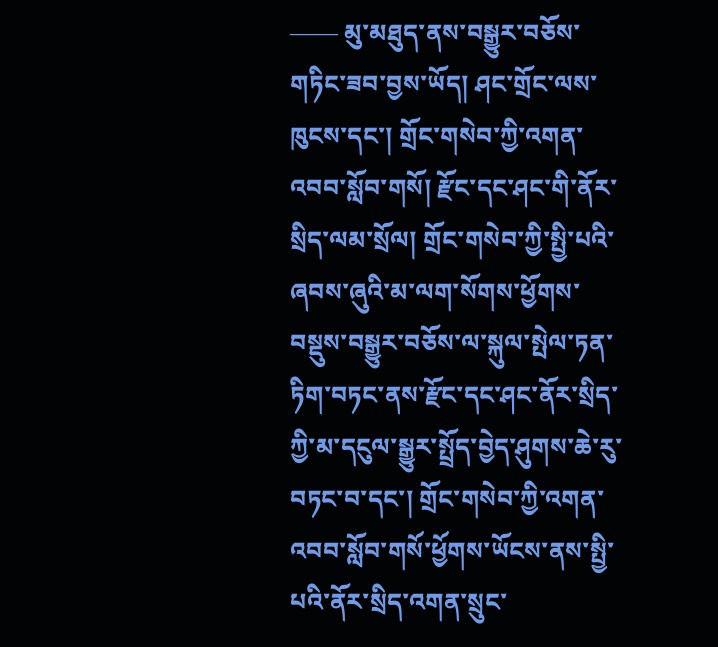—— མུ་མཐུད་ནས་བསྒྱུར་བཅོས་གཏིང་ཟབ་བྱས་ཡོད། ཤང་གྲོང་ལས་ཁུངས་དང་། གྲོང་གསེབ་ཀྱི་འགན་འབབ་སློབ་གསོ། རྫོང་དང་ཤང་གི་ནོར་སྲིད་ལམ་སྲོལ། གྲོང་གསེབ་ཀྱི་སྤྱི་པའི་ཞབས་ཞུའི་མ་ལག་སོགས་ཕྱོགས་བསྡུས་བསྒྱུར་བཅོས་ལ་སྐུལ་སྤེལ་ཏན་ཏིག་བཏང་ནས་རྫོང་དང་ཤང་ནོར་སྲིད་ཀྱི་མ་དངུལ་སྒྱུར་སྤྲོད་བྱེད་ཤུགས་ཆེ་རུ་བཏང་བ་དང་། གྲོང་གསེབ་ཀྱི་འགན་འབབ་སློབ་གསོ་ཕྱོགས་ཡོངས་ནས་སྤྱི་པའི་ནོར་སྲིད་འགན་སྲུང་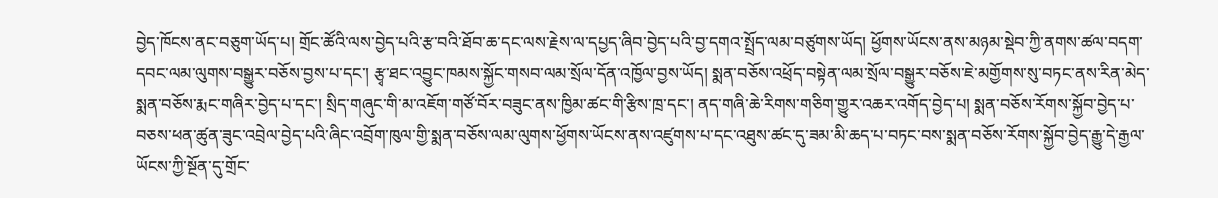བྱེད་ཁོངས་ནང་བཅུག་ཡོད་པ། གྲོང་ཚོའི་ལས་བྱེད་པའི་རྩ་བའི་ཐོབ་ཆ་དང་ལས་རྗེས་ལ་དཔྱད་ཞིབ་བྱེད་པའི་བྱ་དགའ་སྤྲོད་ལམ་བཙུགས་ཡོད། ཕྱོགས་ཡོངས་ནས་མཉམ་སྡེབ་ཀྱི་ནགས་ཚལ་བདག་དབང་ལམ་ལུགས་བསྒྱུར་བཅོས་བྱས་པ་དང་། རྩྭ་ཐང་འབྱུང་ཁམས་སྐྱོང་གསབ་ལམ་སྲོལ་དོན་འཁྱོལ་བྱས་ཡོད། སྨན་བཅོས་འཕྲོད་བསྟེན་ལམ་སྲོལ་བསྒྱུར་བཅོས་ཇེ་མགྱོགས་སུ་བཏང་ནས་རིན་མེད་སྨན་བཅོས་རྨང་གཞིར་བྱེད་པ་དང་། སྲིད་གཞུང་གི་མ་འཇོག་གཙོ་བོར་བཟུང་ནས་ཁྱིམ་ཚང་གི་རྩིས་ཁྲ་དང་། ནད་གཞི་ཆེ་རིགས་གཅིག་གྱུར་འཆར་འགོད་བྱེད་པ། སྨན་བཅོས་རོགས་སྐྱོབ་བྱེད་པ་བཅས་ཕན་ཚུན་ཟུང་འབྲེལ་བྱེད་པའི་ཞིང་འབྲོག་ཁུལ་གྱི་སྨན་བཅོས་ལམ་ལུགས་ཕྱོགས་ཡོངས་ནས་འཛུགས་པ་དང་འཐུས་ཚང་དུ་ཟམ་མི་ཆད་པ་བཏང་བས་སྨན་བཅོས་རོགས་སྐྱོབ་བྱེད་རྒྱུ་དེ་རྒྱལ་ཡོངས་ཀྱི་སྔོན་དུ་གྲོང་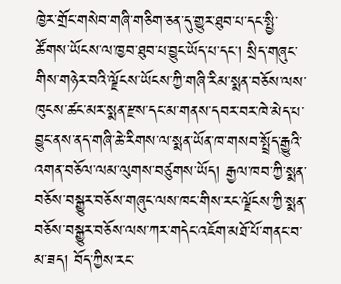ཁྱེར་གྲོང་གསེབ་གཞི་གཅིག་ཅན་དུ་གྱུར་ཐུབ་པ་དང་སྤྱི་ཚོགས་ཡོངས་ལ་ཁྱབ་ཐུབ་པ་བྱུང་ཡོད་པ་དང་། སྲིད་གཞུང་གིས་གཉེར་བའི་ལྗོངས་ཡོངས་ཀྱི་གཞི་རིམ་སྨན་བཅོས་ལས་ཁུངས་ཚང་མར་སྨན་རྫས་དང་མ་གནས་དབར་བར་ཁེ་མེད་པ་བྱུང་ནས་ནད་གཞི་ཆེ་རིགས་ལ་སྨན་ཡོན་ཁ་གསབ་སྤྲོད་རྒྱུའི་འགན་བཅོལ་ལམ་ལུགས་བཙུགས་ཡོད། རྒྱལ་ཁབ་ཀྱི་སྨན་བཅོས་བསྒྱུར་བཅོས་གཞུང་ལས་ཁང་གིས་རང་ལྗོངས་ཀྱི་སྨན་བཅོས་བསྒྱུར་བཅོས་ལས་ཀར་གདེང་འཇོག་མཐོ་པོ་གནང་བ་མ་ཟད། བོད་ཀྱིས་རང་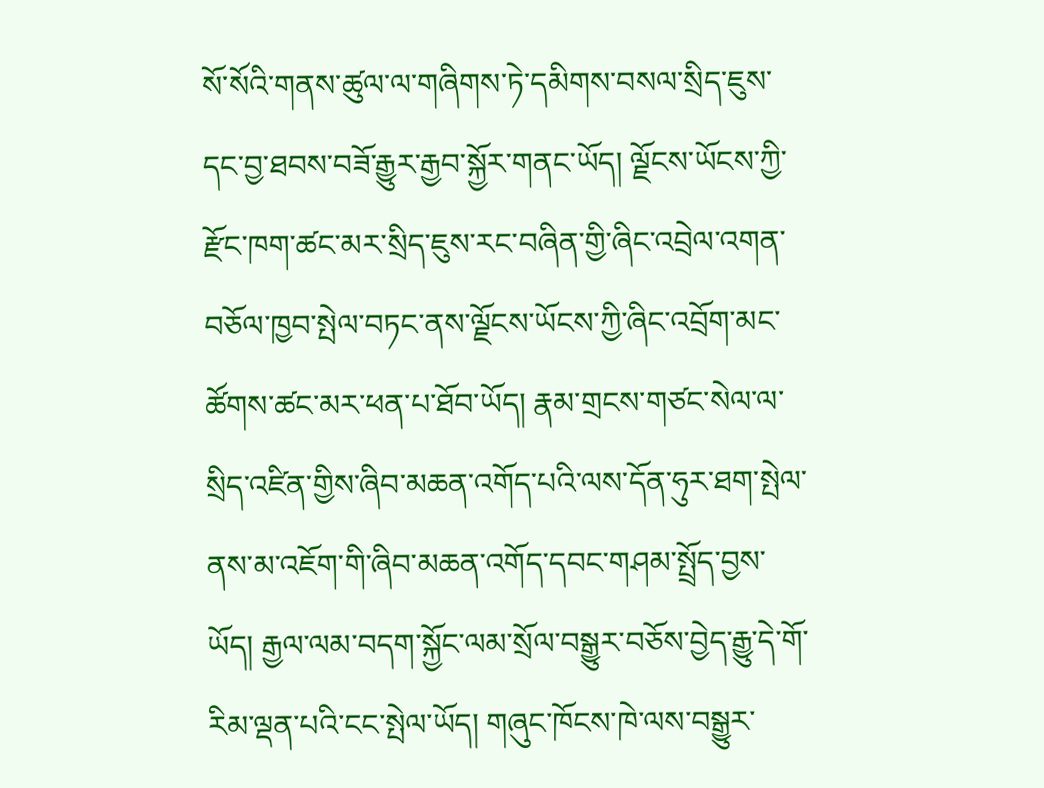སོ་སོའི་གནས་ཚུལ་ལ་གཞིགས་ཏེ་དམིགས་བསལ་སྲིད་ཇུས་དང་བྱ་ཐབས་བཟོ་རྒྱུར་རྒྱབ་སྐྱོར་གནང་ཡོད། ལྗོངས་ཡོངས་ཀྱི་རྫོང་ཁག་ཚང་མར་སྲིད་ཇུས་རང་བཞིན་གྱི་ཞིང་འབྲེལ་འགན་བཅོལ་ཁྱབ་སྤེལ་བཏང་ནས་ལྗོངས་ཡོངས་ཀྱི་ཞིང་འབྲོག་མང་ཚོགས་ཚང་མར་ཕན་པ་ཐོབ་ཡོད། རྣམ་གྲངས་གཙང་སེལ་ལ་སྲིད་འཛིན་གྱིས་ཞིབ་མཆན་འགོད་པའི་ལས་དོན་ཧུར་ཐག་སྤེལ་ནས་མ་འཇོག་གི་ཞིབ་མཆན་འགོད་དབང་གཤམ་སྤྲོད་བྱས་ཡོད། རྒྱལ་ལམ་བདག་སྐྱོང་ལམ་སྲོལ་བསྒྱུར་བཅོས་བྱེད་རྒྱུ་དེ་གོ་རིམ་ལྡན་པའི་ངང་སྤེལ་ཡོད། གཞུང་ཁོངས་ཁེ་ལས་བསྒྱུར་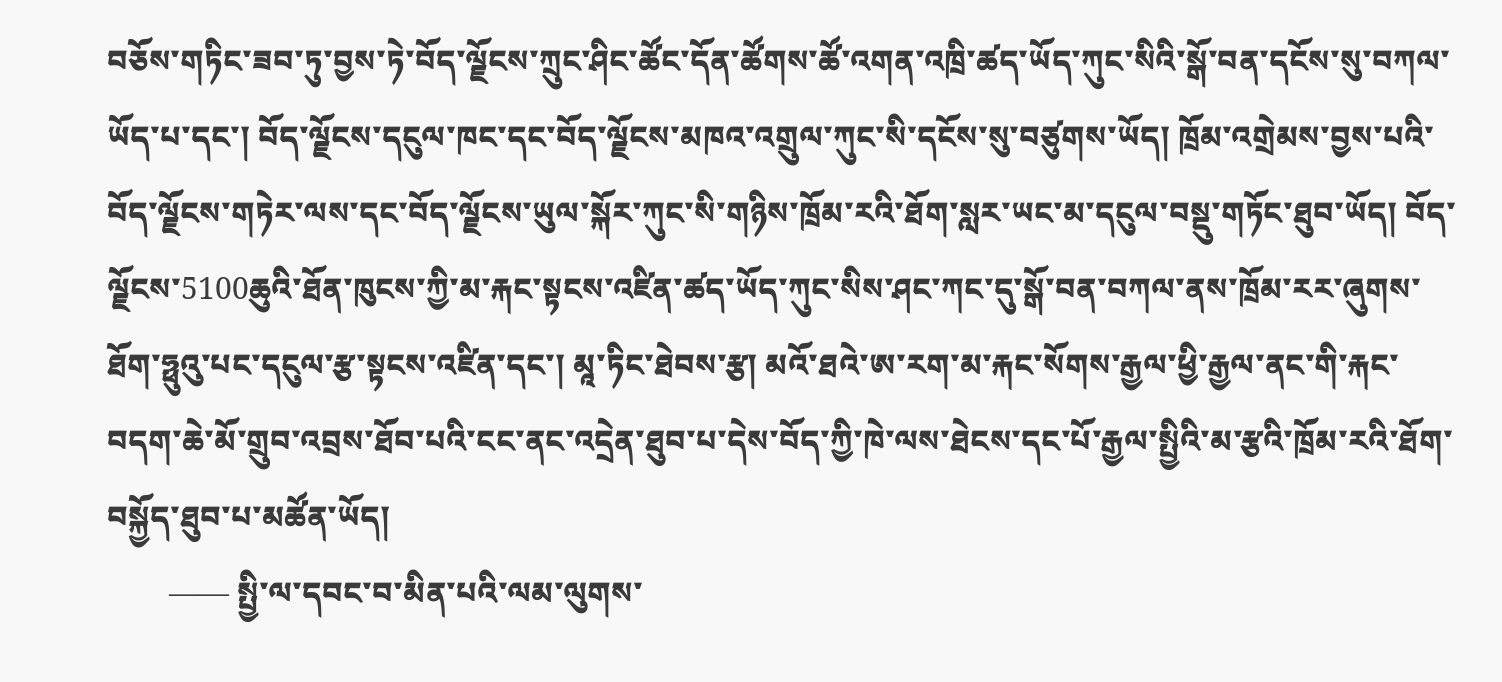བཅོས་གཏིང་ཟབ་ཏུ་བྱས་ཏེ་བོད་ལྗོངས་ཀྲུང་ཤིང་ཚོང་དོན་ཚོགས་ཚོ་འགན་འཁྲི་ཚད་ཡོད་ཀུང་སིའི་སྒོ་བན་དངོས་སུ་བཀལ་ཡོད་པ་དང་། བོད་ལྗོངས་དངུལ་ཁང་དང་བོད་ལྗོངས་མཁའ་འགྲུལ་ཀུང་སི་དངོས་སུ་བཙུགས་ཡོད། ཁྲོམ་འགྲེམས་བྱས་པའི་བོད་ལྗོངས་གཏེར་ལས་དང་བོད་ལྗོངས་ཡུལ་སྐོར་ཀུང་སི་གཉིས་ཁྲོམ་རའི་ཐོག་སླར་ཡང་མ་དངུལ་བསྡུ་གཏོང་ཐུབ་ཡོད། བོད་ལྗོངས་5100ཆུའི་ཐོན་ཁུངས་ཀྱི་མ་རྐང་སྟངས་འཛིན་ཚད་ཡོད་ཀུང་སིས་ཤང་ཀང་དུ་སྒོ་བན་བཀལ་ནས་ཁྲོམ་རར་ཞུགས་ཐོག་ཧྥུའུ་པང་དངུལ་རྩ་སྟངས་འཛིན་དང་། མཱ་ཏིང་ཐེབས་རྩ། མའོ་ཐའེ་ཨ་རག་མ་རྐང་སོགས་རྒྱལ་ཕྱི་རྒྱལ་ནང་གི་རྐང་བདག་ཆེ་མོ་གྲུབ་འབྲས་ཐོབ་པའི་ངང་ནང་འདྲེན་ཐུབ་པ་དེས་བོད་ཀྱི་ཁེ་ལས་ཐེངས་དང་པོ་རྒྱལ་སྤྱིའི་མ་རྩའི་ཁྲོམ་རའི་ཐོག་བསྐྱོད་ཐུབ་པ་མཚོན་ཡོད།
        —— སྤྱི་ལ་དབང་བ་མིན་པའི་ལམ་ལུགས་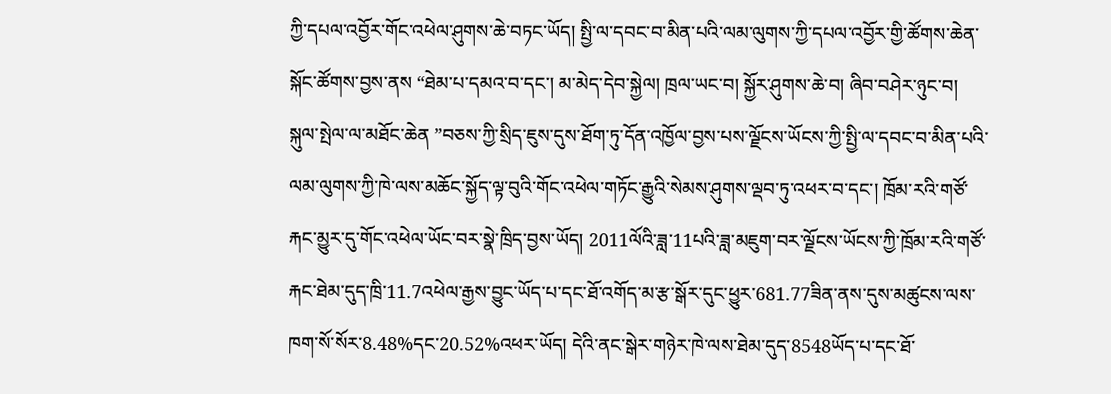ཀྱི་དཔལ་འབྱོར་གོང་འཕེལ་ཤུགས་ཆེ་བཏང་ཡོད། སྤྱི་ལ་དབང་བ་མིན་པའི་ལམ་ལུགས་ཀྱི་དཔལ་འབྱོར་གྱི་ཚོགས་ཆེན་སྐོང་ཚོགས་བྱས་ནས “ཐེམ་པ་དམའ་བ་དང་། མ་མེད་དེབ་སྐྱེལ། ཁྲལ་ཡང་བ། སྐྱོར་ཤུགས་ཆེ་བ། ཞིབ་བཤེར་ཉུང་བ། སྐུལ་སྤེལ་ལ་མཐོང་ཆེན ”བཅས་ཀྱི་སྲིད་ཇུས་དུས་ཐོག་ཏུ་དོན་འཁྱོལ་བྱས་པས་ལྗོངས་ཡོངས་ཀྱི་སྤྱི་ལ་དབང་བ་མིན་པའི་ལམ་ལུགས་ཀྱི་ཁེ་ལས་མཆོང་སྐྱོད་ལྟ་བུའི་གོང་འཕེལ་གཏོང་རྒྱུའི་སེམས་ཤུགས་ལྡབ་ཏུ་འཕར་བ་དང་། ཁྲོམ་རའི་གཙོ་རྐང་མྱུར་དུ་གོང་འཕེལ་ཡོང་བར་སྣེ་ཁྲིད་བྱས་ཡོད། 2011ལོའི་ཟླ་11པའི་ཟླ་མཇུག་བར་ལྗོངས་ཡོངས་ཀྱི་ཁྲོམ་རའི་གཙོ་རྐང་ཐེམ་དུད་ཁྲི་11.7འཕེལ་རྒྱས་བྱུང་ཡོད་པ་དང་ཐོ་འགོད་མ་རྩ་སྒོར་དུང་ཕྱུར་681.77ཟིན་ནས་དུས་མཚུངས་ལས་ཁག་སོ་སོར་8.48%དང་20.52%འཕར་ཡོད། དེའི་ནང་སྒེར་གཉེར་ཁེ་ལས་ཐེམ་དུད་8548ཡོད་པ་དང་ཐོ་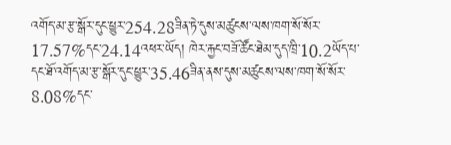འགོད་མ་རྩ་སྒོར་དུང་ཕྱུར་254.28ཟིན་ཏེ་དུས་མཚུངས་ལས་ཁག་སོ་སོར་17.57%དང་24.14འཕར་ཡོད། ཁེར་རྐྱང་བཟོ་ཚོང་ཐེམ་དུད་ཁྲི་10.2ཡོད་པ་དང་ཐོ་འགོད་མ་རྩ་སྒོར་དུང་ཕྱུར་35.46ཟིན་ནས་དུས་མཚུངས་ལས་ཁག་སོ་སོར་8.08%དང་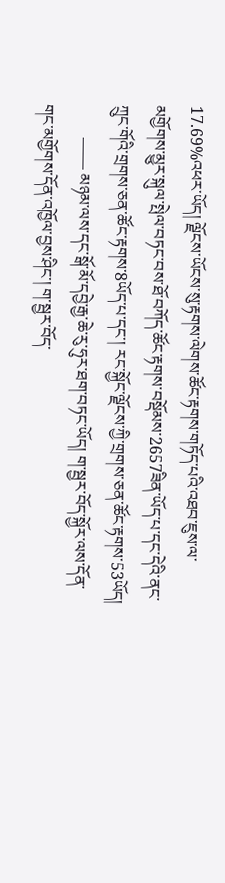17.69%འཕར་ཡོད། ལྗོངས་ཡོངས་སུ་རྟགས་ལེགས་ཚོང་རྟགས་གཏོད་པའི་འཐབ་ཇུས་ལ་མགྱོགས་མྱུར་སྐུལ་སྤེལ་བཏང་བས་ཐོ་བཀོད་ཚོང་རྟགས་བསྡོམས་2657ཟིན་ཡོད་པ་དང་དེའི་ནང་ཀྲུང་གོའི་གྲགས་ཅན་ཚོང་རྟགས་8ཡོད་པ་དང་། རང་སྐྱོང་ལྗོངས་ཀྱི་གྲགས་ཅན་ཚོང་རྟགས་53ཡོད།
        —— མཉམ་ལས་དང་སྒོ་མོ་དབྱེ་རྒྱ་ཆེ་རུ་ཧུར་ཐག་བཏང་ཡོད། ག་སྦྱར་བོད་སྐྱོར་ལས་དོན་གང་མགྱོགས་དོན་འཁྱོལ་བྱས་ཤིང་། ག་སྦྱར་བོད་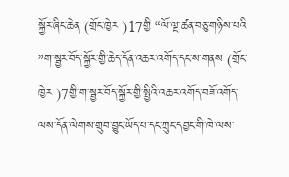སྐྱོར་ཞིང་ཆེན (གྲོང་ཁྱེར )17གྱི “ལོ་ལྔ་ཚན་བཅུ་གཉིས་པའི ”ག་སྦྱར་བོད་སྐྱོར་གྱི་ཆེད་དོན་འཆར་འགོད་དང་ས་གནས (གྲོང་ཁྱེར )7གྱི་ག་སྦྱར་བོད་སྐྱོར་གྱི་སྤྱིའི་འཆར་འགོད་བཟོ་འགོད་ལས་དོན་ལེགས་གྲུབ་བྱུང་ཡོད་པ་དང་ཀྲུང་དབྱང་གི་ཁེ་ལས་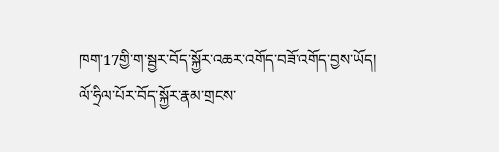ཁག་17གྱི་ག་སྦྱར་བོད་སྐྱོར་འཆར་འགོད་བཟོ་འགོད་བྱས་ཡོད། ལོ་ཧྲིལ་པོར་བོད་སྐྱོར་རྣམ་གྲངས་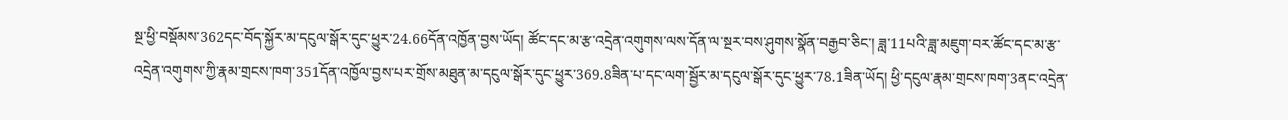སྔ་ཕྱི་བསྡོམས་362དང་བོད་སྐྱོར་མ་དངུལ་སྒོར་དུང་ཕྱུར་24.66དོན་འཁྱོན་བྱས་ཡོད། ཚོང་དང་མ་རྩ་འདྲེན་འགུགས་ལས་དོན་ལ་སྔར་བས་ཤུགས་སྣོན་བརྒྱབ་ཅིང་། ཟླ་11པའི་ཟླ་མཇུག་བར་ཚོང་དང་མ་རྩ་འདྲེན་འགུགས་ཀྱི་རྣམ་གྲངས་ཁག་351དོན་འཁྱོལ་བྱས་པར་གྲོས་མཐུན་མ་དངུལ་སྒོར་དུང་ཕྱུར་369.8ཟིན་པ་དང་ལག་སྦྱོར་མ་དངུལ་སྒོར་དུང་ཕྱུར་78.1ཟིན་ཡོད། ཕྱི་དངུལ་རྣམ་གྲངས་ཁག་3ནང་འདྲེན་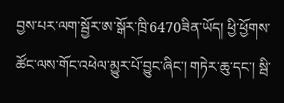བྱས་པར་ལག་སྦྱོར་ཨ་སྒོར་ཁྲི་6470ཟིན་ཡོད། ཕྱི་ཕྱོགས་ཚོང་ལས་གོང་འཕེལ་མྱུར་པོ་བྱུང་ཞིང་། གཏེར་ཆུ་དང་། སྦི་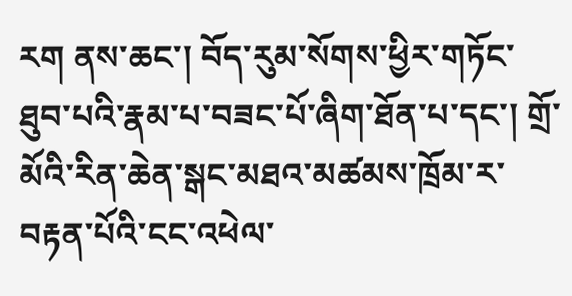རག ནས་ཆང་། བོད་རུམ་སོགས་ཕྱིར་གཏོང་ཐུབ་པའི་རྣམ་པ་བཟང་པོ་ཞིག་ཐོན་པ་དང་། གྲོ་མོའི་རིན་ཆེན་སྒང་མཐའ་མཚམས་ཁྲོམ་ར་བརྟན་པོའི་ངང་འཕེལ་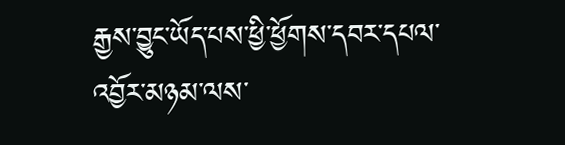རྒྱས་བྱུང་ཡོད་པས་ཕྱི་ཕྱོགས་དབར་དཔལ་འབྱོར་མཉམ་ལས་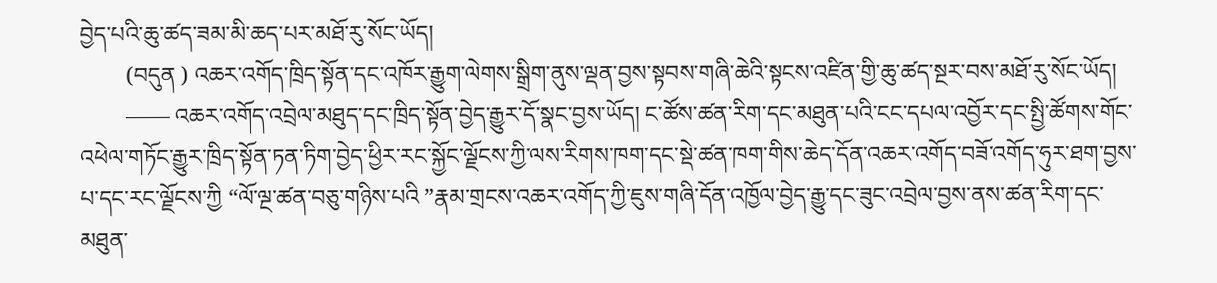བྱེད་པའི་ཆུ་ཚད་ཟམ་མི་ཆད་པར་མཐོ་རུ་སོང་ཡོད།
        (བདུན ) འཆར་འགོད་ཁྲིད་སྟོན་དང་འཁོར་རྒྱུག་ལེགས་སྒྲིག་ནུས་ལྡན་བྱས་སྟབས་གཞི་ཆེའི་སྟངས་འཛིན་གྱི་ཆུ་ཚད་སྔར་བས་མཐོ་རུ་སོང་ཡོད།
        —— འཆར་འགོད་འབྲེལ་མཐུད་དང་ཁྲིད་སྟོན་བྱེད་རྒྱུར་དོ་སྣང་བྱས་ཡོད། ང་ཚོས་ཚན་རིག་དང་མཐུན་པའི་ངང་དཔལ་འབྱོར་དང་སྤྱི་ཚོགས་གོང་འཕེལ་གཏོང་རྒྱུར་ཁྲིད་སྟོན་ཏན་ཏིག་བྱེད་ཕྱིར་རང་སྐྱོང་ལྗོངས་ཀྱི་ལས་རིགས་ཁག་དང་སྡེ་ཚན་ཁག་གིས་ཆེད་དོན་འཆར་འགོད་བཟོ་འགོད་ཧུར་ཐག་བྱས་པ་དང་རང་ལྗོངས་ཀྱི “ལོ་ལྔ་ཚན་བཅུ་གཉིས་པའི ”རྣམ་གྲངས་འཆར་འགོད་ཀྱི་ཇུས་གཞི་དོན་འཁྱོལ་བྱེད་རྒྱུ་དང་ཟུང་འབྲེལ་བྱས་ནས་ཚན་རིག་དང་མཐུན་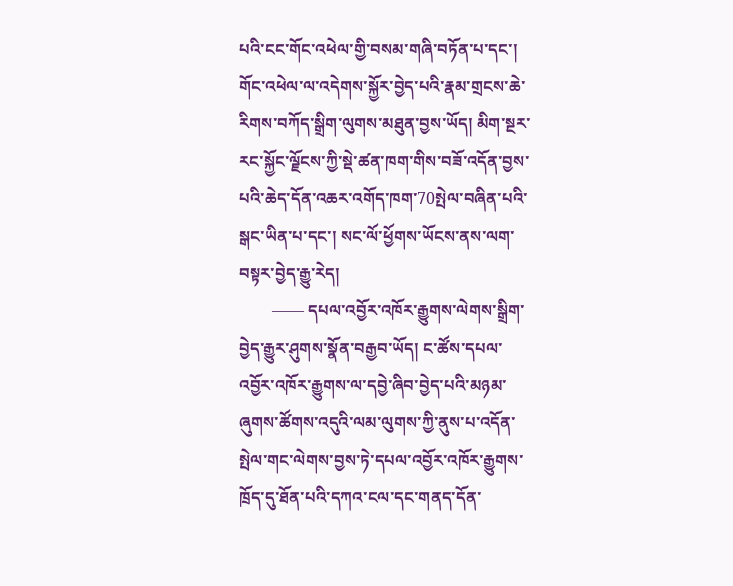པའི་ངང་གོང་འཕེལ་གྱི་བསམ་གཞི་བཏོན་པ་དང་། གོང་འཕེལ་ལ་འདེགས་སྐྱོར་བྱེད་པའི་རྣམ་གྲངས་ཆེ་རིགས་བཀོད་སྒྲིག་ལུགས་མཐུན་བྱས་ཡོད། མིག་སྔར་རང་སྐྱོང་ལྗོངས་ཀྱི་སྡེ་ཚན་ཁག་གིས་བཟོ་འདོན་བྱས་པའི་ཆེད་དོན་འཆར་འགོད་ཁག་70སྤེལ་བཞིན་པའི་སྒང་ཡིན་པ་དང་། སང་ལོ་ཕྱོགས་ཡོངས་ནས་ལག་བསྟར་བྱེད་རྒྱུ་རེད།
        —— དཔལ་འབྱོར་འཁོར་རྒྱུགས་ལེགས་སྒྲིག་བྱེད་རྒྱུར་ཤུགས་སྣོན་བརྒྱབ་ཡོད། ང་ཚོས་དཔལ་འབྱོར་འཁོར་རྒྱུགས་ལ་དབྱེ་ཞིབ་བྱེད་པའི་མཉམ་ཞུགས་ཚོགས་འདུའི་ལམ་ལུགས་ཀྱི་ནུས་པ་འདོན་སྤེལ་གང་ལེགས་བྱས་ཏེ་དཔལ་འབྱོར་འཁོར་རྒྱུགས་ཁྲོད་དུ་ཐོན་པའི་དཀའ་ངལ་དང་གནད་དོན་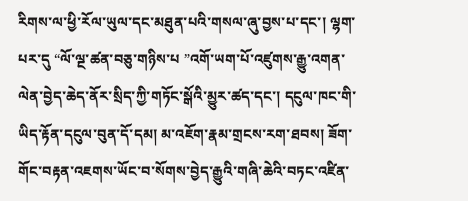རིགས་ལ་ཕྱི་རོལ་ཡུལ་དང་མཐུན་པའི་གསལ་ཞུ་བྱས་པ་དང་། ལྷག་པར་དུ “ལོ་ལྔ་ཚན་བཅུ་གཉིས་པ ”འགོ་ཡག་པོ་འཛུགས་རྒྱུ་འགན་ལེན་བྱེད་ཆེད་ནོར་སྲིད་ཀྱི་གཏོང་སྒོའི་མྱུར་ཚད་དང་། དངུལ་ཁང་གི་ཡིད་རྟོན་དངུལ་བུན་དོ་དམ། མ་འཇོག་རྣམ་གྲངས་རག་ཐབས། ཟོག་གོང་བརྟན་འཇགས་ཡོང་བ་སོགས་བྱེད་རྒྱུའི་གཞི་ཆེའི་བཏང་འཛིན་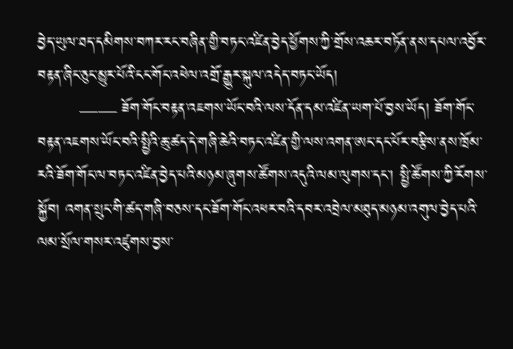བྱེད་ཡུལ་ཐད་དམིགས་བཀར་རང་བཞིན་གྱི་བཏང་འཛིན་བྱེད་ཕྱོགས་ཀྱི་གྲོས་འཆར་བཏོན་ནས་དཔལ་འབྱོར་བརྟན་ཞིང་ཅུང་མྱུར་པོའི་ངང་གོང་འཕེལ་འགྲོ་རྒྱུར་སྐུལ་འདེད་བཏང་ཡོད།
        —— ཟོག་གོང་བརྟན་འཇགས་ཡོང་བའི་ལས་དོན་དམ་འཛིན་ཡག་པོ་བྱས་ཡོད། ཟོག་གོང་བརྟན་འཇགས་ཡོང་བའི་སྤྱིའི་ཆུ་ཚད་དེ་གཞི་ཆེའི་བཏང་འཛིན་གྱི་ལས་འགན་ཨང་དང་པོར་བརྩིས་ནས་ཁྲོམ་རའི་ཟོག་གོང་ལ་བཏང་འཛིན་བྱེད་པའི་མཉམ་ཞུགས་ཚོགས་འདུའི་ལམ་ལུགས་དང་། སྤྱི་ཚོགས་ཀྱི་རོགས་སྐྱོབ། འགན་སྲུང་གི་ཚད་གཞི་བཅས་དང་ཟོག་གོང་འཕར་བའི་དབར་འབྲེལ་མཐུད་མཉམ་འགུལ་བྱེད་པའི་ལམ་སྲོལ་གསར་འཛུགས་བྱས་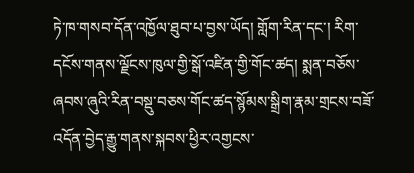ཏེ་ཁ་གསབ་དོན་འཁྱོལ་ཐུབ་པ་བྱས་ཡོད། གློག་རིན་དང་། རིག་དངོས་གནས་ལྗོངས་ཁུལ་གྱི་སྒོ་འཛིན་གྱི་གོང་ཚད། སྨན་བཅོས་ཞབས་ཞུའི་རིན་བསྡུ་བཅས་གོང་ཚད་སྙོམས་སྒྲིག་རྣམ་གྲངས་བཟོ་འདོན་བྱེད་རྒྱུ་གནས་སྐབས་ཕྱིར་འགྱངས་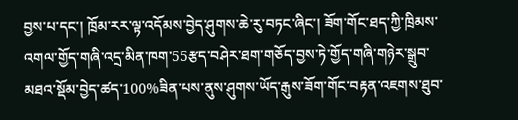བྱས་པ་དང་། ཁྲོམ་རར་ལྟ་འདོམས་བྱེད་ཤུགས་ཆེ་རུ་བཏང་ཞིང་། ཟོག་གོང་ཐད་ཀྱི་ཁྲིམས་འགལ་གྱོད་གཞི་འདྲ་མིན་ཁག་55རྩད་བཤེར་ཐག་གཅོད་བྱས་ཏེ་གྱོད་གཞི་གཉེར་སྒྲུབ་མཐའ་སྡོམ་བྱེད་ཚད་100%ཟིན་པས་ནུས་ཤུགས་ཡོད་རྒུས་ཟོག་གོང་བརྟན་འཇགས་ཐུབ་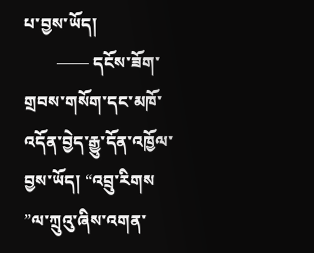པ་བྱས་ཡོད།
        —— དངོས་ཟོག་གྲབས་གསོག་དང་མཁོ་འདོན་བྱེད་རྒྱུ་དོན་འཁྱོལ་བྱས་ཡོད། “འབྲུ་རིགས ”ལ་ཀྲུའུ་ཞིས་འགན་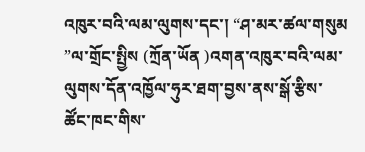འཁུར་བའི་ལམ་ལུགས་དང་། “ཤ་མར་ཚལ་གསུམ ”ལ་གྲོང་སྤྱིས (ཀྲོན་ཡོན )འགན་འཁུར་བའི་ལམ་ལུགས་དོན་འཁྱོལ་ཧུར་ཐག་བྱས་ནས་སྒོ་རྩིས་ཚོང་ཁང་གིས་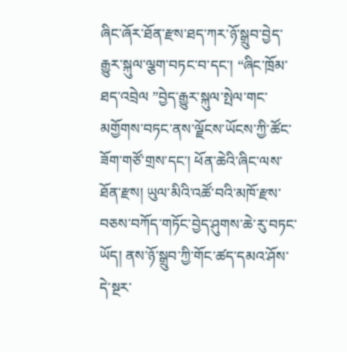ཞིང་ཞོར་ཐོན་རྫས་ཐད་ཀར་ཉོ་སྒྲུབ་བྱེད་རྒྱུར་སྐུལ་ལྕག་བཏང་བ་དང་། “ཞིང་ཁྲོམ་ཐད་འབྲེལ ”བྱེད་རྒྱུར་སྐུལ་སྤེལ་གང་མགྱོགས་བཏང་ནས་ལྗོངས་ཡོངས་ཀྱི་ཚོང་ཟོག་གཙོ་གྲས་དང་། ཕོན་ཆེའི་ཞིང་ལས་ཐོན་རྫས། ཡུལ་མིའི་འཚོ་བའི་མཁོ་རྫས་བཅས་བཀོད་གཏོང་བྱེད་ཤུགས་ཆེ་རུ་བཏང་ཡོད། ནས་ཉོ་སྒྲུབ་ཀྱི་གོང་ཚད་དམའ་ཤོས་དེ་སྔར་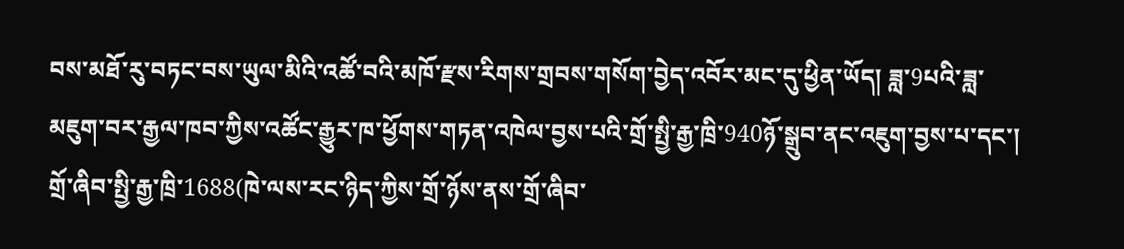བས་མཐོ་རུ་བཏང་བས་ཡུལ་མིའི་འཚོ་བའི་མཁོ་རྫས་རིགས་གྲབས་གསོག་བྱེད་འབོར་མང་དུ་ཕྱིན་ཡོད། ཟླ་9པའི་ཟླ་མཇུག་བར་རྒྱལ་ཁབ་ཀྱིས་འཚོང་རྒྱུར་ཁ་ཕྱོགས་གཏན་འཁེལ་བྱས་པའི་གྲོ་སྤྱི་རྒྱ་ཁྲི་940ཉོ་སྒྲུབ་ནང་འཇུག་བྱས་པ་དང་། གྲོ་ཞིབ་སྤྱི་རྒྱ་ཁྲི་1688(ཁེ་ལས་རང་ཉིད་ཀྱིས་གྲོ་ཉོས་ནས་གྲོ་ཞིབ་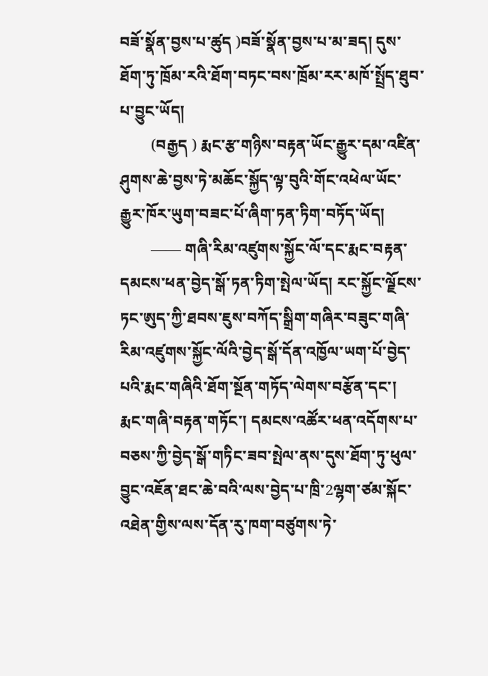བཟོ་སྣོན་བྱས་པ་ཚུད )བཟོ་སྣོན་བྱས་པ་མ་ཟད། དུས་ཐོག་ཏུ་ཁྲོམ་རའི་ཐོག་བཏང་བས་ཁྲོམ་རར་མཁོ་སྤྲོད་ཐུབ་པ་བྱུང་ཡོད།
        (བརྒྱད ) རྨང་རྩ་གཉིས་བརྟན་ཡོང་རྒྱུར་དམ་འཛིན་ཤུགས་ཆེ་བྱས་ཏེ་མཆོང་སྐྱོད་ལྟ་བུའི་གོང་འཕེལ་ཡོང་རྒྱུར་ཁོར་ཡུག་བཟང་པོ་ཞིག་ཏན་ཏིག་བཏོད་ཡོད།
        —— གཞི་རིམ་འཛུགས་སྐྱོང་ལོ་དང་རྨང་བརྟན་དམངས་ཕན་བྱེད་སྒོ་ཏན་ཏིག་སྤེལ་ཡོད། རང་སྐྱོང་ལྗོངས་ཏང་ཨུད་ཀྱི་ཐབས་ཇུས་བཀོད་སྒྲིག་གཞིར་བཟུང་གཞི་རིམ་འཛུགས་སྐྱོང་ལོའི་བྱེད་སྒོ་དོན་འཁྱོལ་ཡག་པོ་བྱེད་པའི་རྨང་གཞིའི་ཐོག་སྔོན་གཏོད་ལེགས་བརྩོན་དང་། རྨང་གཞི་བརྟན་གཏོང་། དམངས་འཚོར་ཕན་འདོགས་པ་བཅས་ཀྱི་བྱེད་སྒོ་གཏིང་ཟབ་སྤེལ་ནས་དུས་ཐོག་ཏུ་ཕུལ་བྱུང་འཇོན་ཐང་ཆེ་བའི་ལས་བྱེད་པ་ཁྲི་2ལྷག་ཙམ་སྐོང་འཐེན་གྱིས་ལས་དོན་རུ་ཁག་བཙུགས་ཏེ་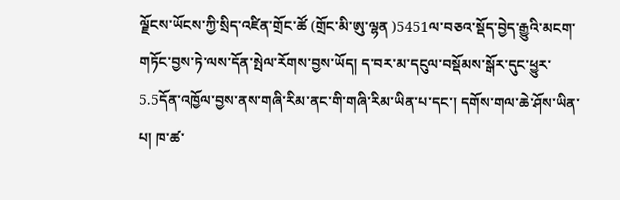ལྗོངས་ཡོངས་ཀྱི་སྲིད་འཛིན་གྲོང་ཚོ (གྲོང་མི་ཨུ་ལྷན )5451ལ་བཅའ་སྡོད་བྱེད་རྒྱུའི་མངག་གཏོང་བྱས་ཏེ་ལས་དོན་སྤེལ་རོགས་བྱས་ཡོད། ད་བར་མ་དངུལ་བསྡོམས་སྒོར་དུང་ཕྱུར་5.5དོན་འཁྱོལ་བྱས་ནས་གཞི་རིམ་ནང་གི་གཞི་རིམ་ཡིན་པ་དང་། དགོས་གལ་ཆེ་ཤོས་ཡིན་པ། ཁ་ཚ་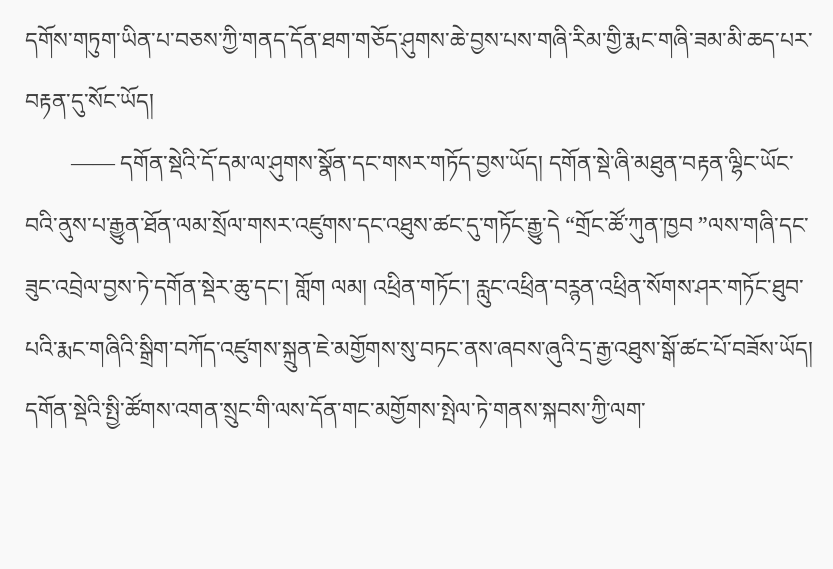དགོས་གཏུག་ཡིན་པ་བཅས་ཀྱི་གནད་དོན་ཐག་གཅོད་ཤུགས་ཆེ་བྱས་པས་གཞི་རིམ་གྱི་རྨང་གཞི་ཟམ་མི་ཆད་པར་བརྟན་དུ་སོང་ཡོད།
        —— དགོན་སྡེའི་དོ་དམ་ལ་ཤུགས་སྣོན་དང་གསར་གཏོད་བྱས་ཡོད། དགོན་སྡེ་ཞི་མཐུན་བརྟན་ལྷིང་ཡོང་བའི་ནུས་པ་རྒྱུན་ཐོན་ལམ་སྲོལ་གསར་འཛུགས་དང་འཐུས་ཚང་དུ་གཏོང་རྒྱུ་དེ “གྲོང་ཚོ་ཀུན་ཁྱབ ”ལས་གཞི་དང་ཟུང་འབྲེལ་བྱས་ཏེ་དགོན་སྡེར་ཆུ་དང་། གློག ལམ། འཕྲིན་གཏོང་། རླུང་འཕྲིན་བཪྙན་འཕྲིན་སོགས་ཤར་གཏོང་ཐུབ་པའི་རྨང་གཞིའི་སྒྲིག་བཀོད་འཛུགས་སྐྲུན་ཇེ་མགྱོགས་སུ་བཏང་ནས་ཞབས་ཞུའི་དྲ་རྒྱ་འཐུས་སྒོ་ཚང་པོ་བཟོས་ཡོད། དགོན་སྡེའི་སྤྱི་ཚོགས་འགན་སྲུང་གི་ལས་དོན་གང་མགྱོགས་སྤེལ་ཏེ་གནས་སྐབས་ཀྱི་ལག་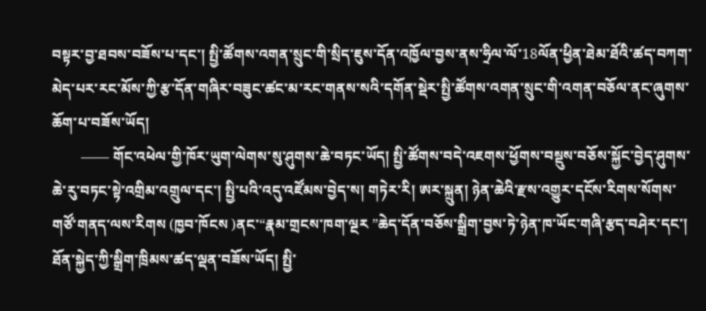བསྟར་བྱ་ཐབས་བཟོས་པ་དང་། སྤྱི་ཚོགས་འགན་སྲུང་གི་སྲིད་ཇུས་དོན་འཁྱོལ་བྱས་ནས་ཧྲིལ་ལོ་18ལོན་ཕྱིན་ཐེམ་ཐོའི་ཚད་བཀག་མེད་པར་རང་མོས་ཀྱི་རྩ་དོན་གཞིར་བཟུང་ཚང་མ་རང་གནས་སའི་དགོན་སྡེར་སྤྱི་ཚོགས་འགན་སྲུང་གི་འགན་བཅོལ་ནང་ཞུགས་ཆོག་པ་བཟོས་ཡོད།
        —— གོང་འཕེལ་གྱི་ཁོར་ཡུག་ལེགས་སུ་ཤུགས་ཆེ་བཏང་ཡོད། སྤྱི་ཚོགས་བདེ་འཇགས་ཕྱོགས་བསྡུས་བཅོས་སྐྱོང་བྱེད་ཤུགས་ཆེ་རུ་བཏང་སྟེ་འགྲིམ་འགྲུལ་དང་། སྤྱི་པའི་འདུ་འཛོམས་བྱེད་ས། གཏེར་རི། ཨར་སྐྲུན། ཉེན་ཆེའི་རྫས་འགྱུར་དངོས་རིགས་སོགས་གཙོ་གནད་ལས་རིགས (ཁྱབ་ཁོངས )ནང་“རྣམ་གྲངས་ཁག་ལྔར ”ཆེད་དོན་བཅོས་སྒྲིག་བྱས་ཏེ་ཉེན་ཁ་ཡོང་གཞི་རྩད་བཤེར་དང་། ཐོན་སྐྱེད་ཀྱི་སྒྲིག་ཁྲིམས་ཚད་ལྡན་བཟོས་ཡོད། སྤྱི་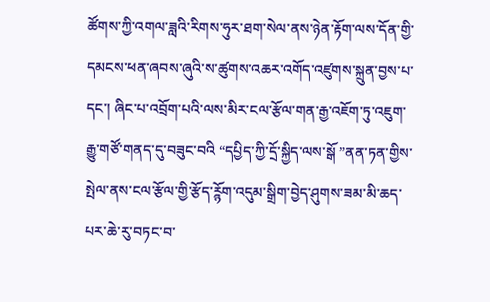ཚོགས་ཀྱི་འགལ་ཟླའི་རིགས་ཧུར་ཐག་སེལ་ནས་ཉེན་རྟོག་ལས་དོན་གྱི་དམངས་ཕན་ཞབས་ཞུའི་ས་ཚུགས་འཆར་འགོད་འཛུགས་སྐྲུན་བྱས་པ་དང་། ཞིང་པ་འབྲོག་པའི་ལས་མིར་ངལ་རྩོལ་གན་རྒྱ་འཇོག་ཏུ་འཇུག་རྒྱུ་གཙོ་གནད་དུ་བཟུང་བའི “དཔྱིད་ཀྱི་དྲོ་སྐྱིད་ལས་སྒོ ”ནན་ཏན་གྱིས་སྤེལ་ནས་ངལ་རྩོལ་གྱི་རྩོད་ཪྙོག་འདུམ་སྒྲིག་བྱེད་ཤུགས་ཟམ་མི་ཆད་པར་ཆེ་རུ་བཏང་བ་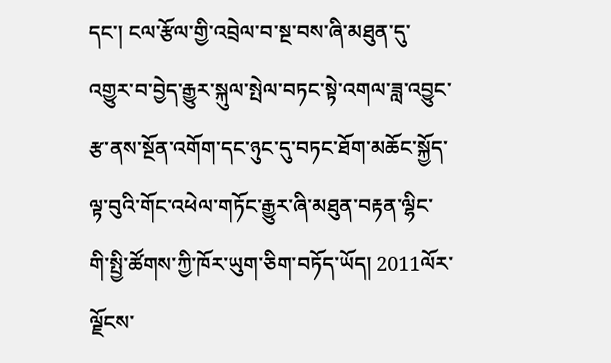དང་། ངལ་རྩོལ་གྱི་འབྲེལ་བ་སྔ་བས་ཞི་མཐུན་དུ་འགྱུར་བ་བྱེད་རྒྱུར་སྐུལ་སྤེལ་བཏང་སྟེ་འགལ་ཟླ་འབྱུང་རྩ་ནས་སྔོན་འགོག་དང་ཉུང་དུ་བཏང་ཐོག་མཆོང་སྐྱོད་ལྟ་བུའི་གོང་འཕེལ་གཏོང་རྒྱུར་ཞི་མཐུན་བརྟན་ལྷིང་གི་སྤྱི་ཚོགས་ཀྱི་ཁོར་ཡུག་ཅིག་བཏོད་ཡོད། 2011ལོར་ལྗོངས་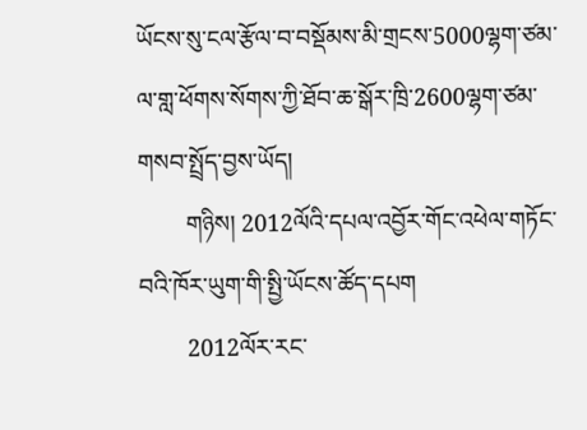ཡོངས་སུ་ངལ་རྩོལ་བ་བསྡོམས་མི་གྲངས་5000ལྷག་ཙམ་ལ་གླ་ཕོགས་སོགས་ཀྱི་ཐོབ་ཆ་སྒོར་ཁྲི་2600ལྷག་ཙམ་གསབ་སྤྲོད་བྱས་ཡོད།
        གཉིས། 2012ལོའི་དཔལ་འབྱོར་གོང་འཕེལ་གཏོང་བའི་ཁོར་ཡུག་གི་སྤྱི་ཡོངས་ཚོད་དཔག
        2012ལོར་རང་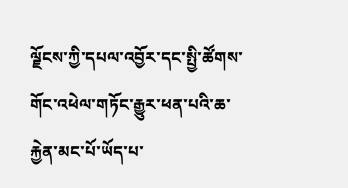ལྗོངས་ཀྱི་དཔལ་འབྱོར་དང་སྤྱི་ཚོགས་གོང་འཕེལ་གཏོང་རྒྱུར་ཕན་པའི་ཆ་རྐྱེན་མང་པོ་ཡོད་པ་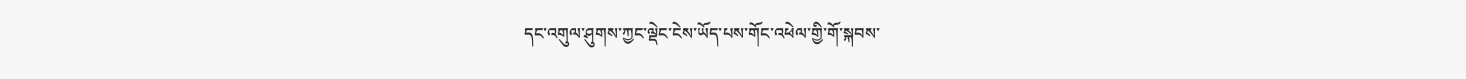དང་འགུལ་ཤུགས་ཀྱང་ལྡེང་ངེས་ཡོད་པས་གོང་འཕེལ་གྱི་གོ་སྐབས་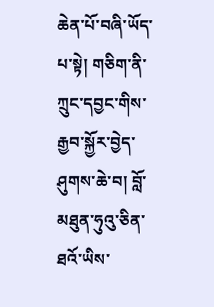ཆེན་པོ་བཞི་ཡོད་པ་སྟེ། གཅིག་ནི་ཀྲུང་དབྱང་གིས་རྒྱབ་སྐྱོར་བྱེད་ཤུགས་ཆེ་བ། བློ་མཐུན་ཧུའུ་ཅིན་ཐའོ་ཡིས་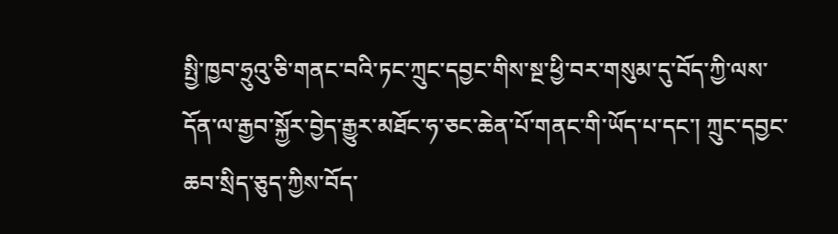སྤྱི་ཁྱབ་ཧྲུའུ་ཅི་གནང་བའི་ཏང་ཀྲུང་དབྱང་གིས་སྔ་ཕྱི་བར་གསུམ་དུ་བོད་ཀྱི་ལས་དོན་ལ་རྒྱབ་སྐྱོར་བྱེད་རྒྱུར་མཐོང་ཧ་ཅང་ཆེན་པོ་གནང་གི་ཡོད་པ་དང་། ཀྲུང་དབྱང་ཆབ་སྲིད་ཅུད་ཀྱིས་བོད་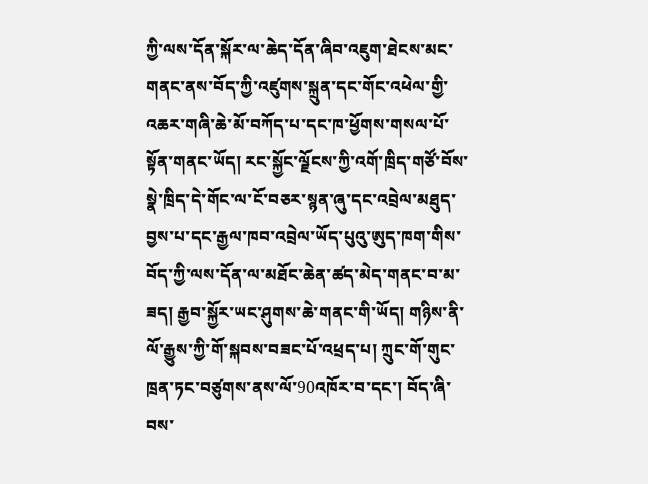ཀྱི་ལས་དོན་སྐོར་ལ་ཆེད་དོན་ཞིབ་འཇུག་ཐེངས་མང་གནང་ནས་བོད་ཀྱི་འཛུགས་སྐྲུན་དང་གོང་འཕེལ་གྱི་འཆར་གཞི་ཆེ་མོ་བཀོད་པ་དང་ཁ་ཕྱོགས་གསལ་པོ་སྟོན་གནང་ཡོད། རང་སྐྱོང་ལྗོངས་ཀྱི་འགོ་ཁྲིད་གཙོ་བོས་སྣེ་ཁྲིད་དེ་གོང་ལ་ངོ་བཅར་སྙན་ཞུ་དང་འབྲེལ་མཐུད་བྱས་པ་དང་རྒྱལ་ཁབ་འབྲེལ་ཡོད་པུའུ་ཨུད་ཁག་གིས་བོད་ཀྱི་ལས་དོན་ལ་མཐོང་ཆེན་ཚད་མེད་གནང་བ་མ་ཟད། རྒྱབ་སྐྱོར་ཡང་ཤུགས་ཆེ་གནང་གི་ཡོད། གཉིས་ནི་ལོ་རྒྱུས་ཀྱི་གོ་སྐབས་བཟང་པོ་འཕྲད་པ། ཀྲུང་གོ་གུང་ཁྲན་ཏང་བཙུགས་ནས་ལོ་90འཁོར་བ་དང་། བོད་ཞི་བས་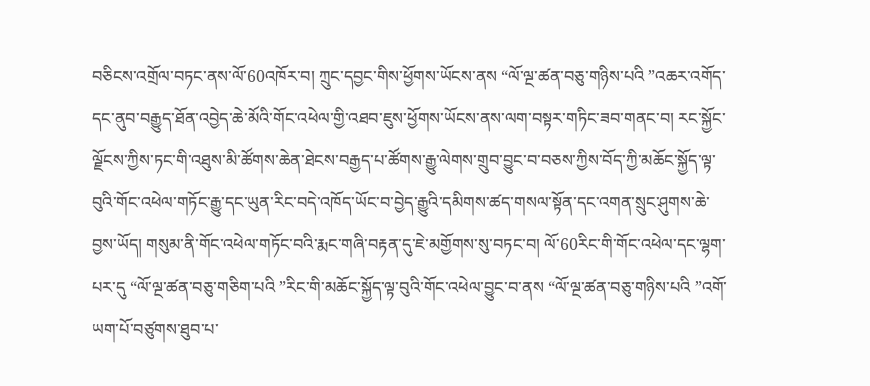བཅིངས་འགྲོལ་བཏང་ནས་ལོ་60འཁོར་བ། ཀྲུང་དབྱང་གིས་ཕྱོགས་ཡོངས་ནས “ལོ་ལྔ་ཚན་བཅུ་གཉིས་པའི ”འཆར་འགོད་དང་ནུབ་བརྒྱུད་ཐོན་འབྱེད་ཆེ་མོའི་གོང་འཕེལ་གྱི་འཐབ་ཇུས་ཕྱོགས་ཡོངས་ནས་ལག་བསྟར་གཏིང་ཟབ་གནང་བ། རང་སྐྱོང་ལྗོངས་ཀྱིས་ཏང་གི་འཐུས་མི་ཚོགས་ཆེན་ཐེངས་བརྒྱད་པ་ཚོགས་རྒྱུ་ལེགས་གྲུབ་བྱུང་བ་བཅས་ཀྱིས་བོད་ཀྱི་མཆོང་སྐྱོད་ལྟ་བུའི་གོང་འཕེལ་གཏོང་རྒྱུ་དང་ཡུན་རིང་བདེ་འཁོད་ཡོང་བ་བྱེད་རྒྱུའི་དམིགས་ཚད་གསལ་སྟོན་དང་འགན་སྲུང་ཤུགས་ཆེ་བྱས་ཡོད། གསུམ་ནི་གོང་འཕེལ་གཏོང་བའི་རྨང་གཞི་བརྟན་དུ་ཇེ་མགྱོགས་སུ་བཏང་བ། ལོ་60རིང་གི་གོང་འཕེལ་དང་ལྷག་པར་དུ “ལོ་ལྔ་ཚན་བཅུ་གཅིག་པའི ”རིང་གི་མཆོང་སྐྱོད་ལྟ་བུའི་གོང་འཕེལ་བྱུང་བ་ནས “ལོ་ལྔ་ཚན་བཅུ་གཉིས་པའི ”འགོ་ཡག་པོ་བཙུགས་ཐུབ་པ་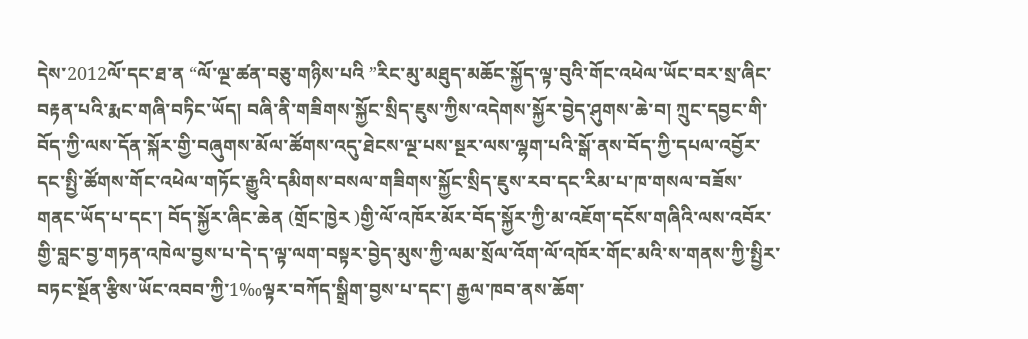དེས་2012ལོ་དང་ཐ་ན “ལོ་ལྔ་ཚན་བཅུ་གཉིས་པའི ”རིང་མུ་མཐུད་མཆོང་སྐྱོད་ལྟ་བུའི་གོང་འཕེལ་ཡོང་བར་སྲ་ཞིང་བརྟན་པའི་རྨང་གཞི་བཏིང་ཡོད། བཞི་ནི་གཟིགས་སྐྱོང་སྲིད་ཇུས་ཀྱིས་འདེགས་སྐྱོར་བྱེད་ཤུགས་ཆེ་བ། ཀྲུང་དབྱང་གི་བོད་ཀྱི་ལས་དོན་སྐོར་གྱི་བཞུགས་མོལ་ཚོགས་འདུ་ཐེངས་ལྔ་པས་སྔར་ལས་ལྷག་པའི་སྒོ་ནས་བོད་ཀྱི་དཔལ་འབྱོར་དང་སྤྱི་ཚོགས་གོང་འཕེལ་གཏོང་རྒྱུའི་དམིགས་བསལ་གཟིགས་སྐྱོང་སྲིད་ཇུས་རབ་དང་རིམ་པ་ཁ་གསལ་བཟོས་གནང་ཡོད་པ་དང་། བོད་སྐྱོར་ཞིང་ཆེན (གྲོང་ཁྱེར )གྱི་ལོ་འཁོར་མོར་བོད་སྐྱོར་ཀྱི་མ་འཇོག་དངོས་གཞིའི་ལས་འབོར་གྱི་བླང་བྱ་གཏན་འཁེལ་བྱས་པ་དེ་ད་ལྟ་ལག་བསྟར་བྱེད་མུས་ཀྱི་ལམ་སྲོལ་འོག་ལོ་འཁོར་གོང་མའི་ས་གནས་ཀྱི་སྤྱིར་བཏང་སྔོན་རྩིས་ཡོང་འབབ་ཀྱི་1‰ལྟར་བཀོད་སྒྲིག་བྱས་པ་དང་། རྒྱལ་ཁབ་ནས་ཆོག་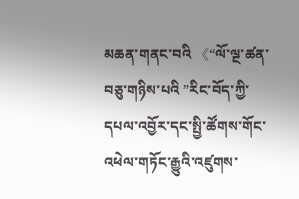མཆན་གནང་བའི 《“ལོ་ལྔ་ཚན་བཅུ་གཉིས་པའི ”རིང་བོད་ཀྱི་དཔལ་འབྱོར་དང་སྤྱི་ཚོགས་གོང་འཕེལ་གཏོང་རྒྱུའི་འཛུགས་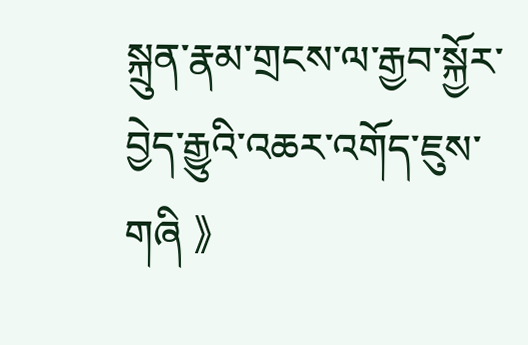སྐྲུན་རྣམ་གྲངས་ལ་རྒྱབ་སྐྱོར་བྱེད་རྒྱུའི་འཆར་འགོད་ཇུས་གཞི 》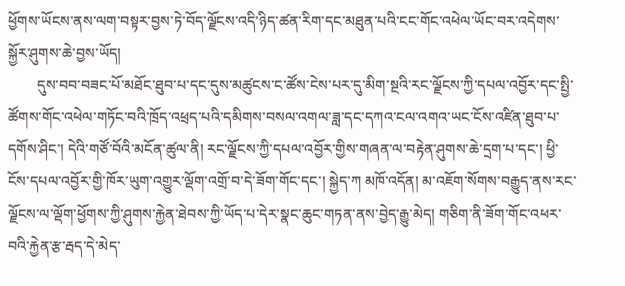ཕྱོགས་ཡོངས་ནས་ལག་བསྟར་བྱས་ཏེ་བོད་ལྗོངས་འདི་ཉིད་ཚན་རིག་དང་མཐུན་པའི་ངང་གོང་འཕེལ་ཡོང་བར་འདེགས་སྐྱོར་ཤུགས་ཆེ་བྱས་ཡོད།
        དུས་བབ་བཟང་པོ་མཐོང་ཐུབ་པ་དང་དུས་མཚུངས་ང་ཚོས་ངེས་པར་དུ་མིག་སྔའི་རང་ལྗོངས་ཀྱི་དཔལ་འབྱོར་དང་སྤྱི་ཚོགས་གོང་འཕེལ་གཏོང་བའི་ཁྲོད་འཕྲད་པའི་དམིགས་བསལ་འགལ་ཟླ་དང་དཀའ་ངལ་འགའ་ཡང་ངོས་འཛིན་ཐུབ་པ་དགོས་ཤིང་། དེའི་གཙོ་བོའི་མངོན་ཚུལ་ནི། རང་ལྗོངས་ཀྱི་དཔལ་འབྱོར་གྱིས་གཞན་ལ་བརྟེན་ཤུགས་ཆེ་དྲག་པ་དང་། ཕྱི་ངོས་དཔལ་འབྱོར་གྱི་ཁོར་ཡུག་འགྱུར་ལྡོག་འགྲོ་བ་དེ་ཟོག་གོང་དང་། སྐྱེད་ཀ མཁོ་འདོན། མ་འཇོག་སོགས་བརྒྱུད་ནས་རང་ལྗོངས་ལ་ལྡོག་ཕྱོགས་ཀྱི་ཤུགས་རྐྱེན་ཐེབས་ཀྱི་ཡོད་པ་དེར་སྣང་ཆུང་གཏན་ནས་བྱེད་རྒྱུ་མེད། གཅིག་ནི་ཟོག་གོང་འཕར་བའི་རྐྱེན་རྩ་རྦད་དེ་མེད་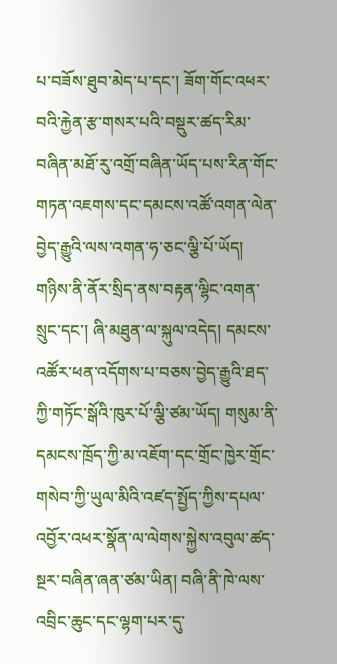པ་བཟོས་ཐུབ་མེད་པ་དང་། ཟོག་གོང་འཕར་བའི་རྐྱེན་རྩ་གསར་པའི་བསྡུར་ཚད་རིམ་བཞིན་མཐོ་རུ་འགྲོ་བཞིན་ཡོད་པས་རིན་གོང་གཏན་འཇགས་དང་དམངས་འཚོ་འགན་ལེན་བྱེད་རྒྱུའི་ལས་འགན་ཧ་ཅང་ལྕི་པོ་ཡོད། གཉིས་ནི་ནོར་སྲིད་ནས་བརྟན་ལྷིང་འགན་སྲུང་དང་། ཞི་མཐུན་ལ་སྐུལ་འདེད། དམངས་འཚོར་ཕན་འདོགས་པ་བཅས་བྱེད་རྒྱུའི་ཐད་ཀྱི་གཏོང་སྒོའི་ཁུར་པོ་ལྕི་ཙམ་ཡོད། གསུམ་ནི་དམངས་ཁྲོད་ཀྱི་མ་འཇོག་དང་གྲོང་ཁྱེར་གྲོང་གསེབ་ཀྱི་ཡུལ་མིའི་འཛད་སྤྱོད་ཀྱིས་དཔལ་འབྱོར་འཕར་སྣོན་ལ་ལེགས་སྐྱེས་འབུལ་ཚད་སྔར་བཞིན་ཞན་ཙམ་ཡིན། བཞི་ནི་ཁེ་ལས་འབྲིང་ཆུང་དང་ལྷག་པར་དུ་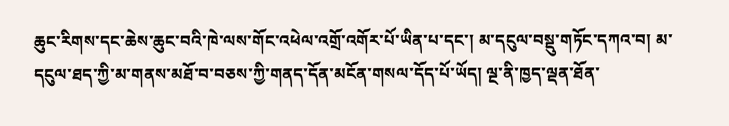ཆུང་རིགས་དང་ཆེས་ཆུང་བའི་ཁེ་ལས་གོང་འཕེལ་འགྲོ་འགོར་པོ་ཡིན་པ་དང་། མ་དངུལ་བསྡུ་གཏོང་དཀའ་བ། མ་དངུལ་ཐད་ཀྱི་མ་གནས་མཐོ་བ་བཅས་ཀྱི་གནད་དོན་མངོན་གསལ་དོད་པོ་ཡོད། ལྔ་ནི་ཁྱད་ལྡན་ཐོན་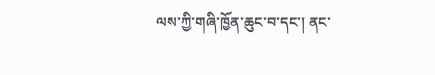ལས་ཀྱི་གཞི་ཁྱོན་ཆུང་བ་དང་། ནང་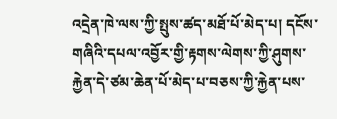འདྲེན་ཁེ་ལས་ཀྱི་སྤུས་ཚད་མཐོ་པོ་མེད་པ། དངོས་གཞིའི་དཔལ་འབྱོར་གྱི་རྟགས་ལེགས་ཀྱི་ཤུགས་རྐྱེན་དེ་ཙམ་ཆེན་པོ་མེད་པ་བཅས་ཀྱི་རྐྱེན་པས་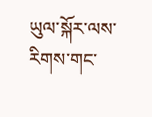ཡུལ་སྐོར་ལས་རིགས་གང་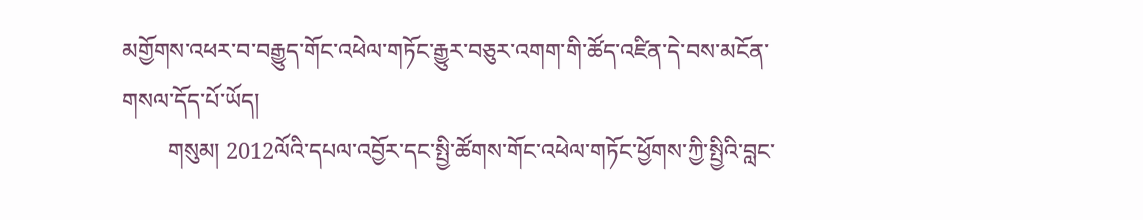མགྱོགས་འཕར་བ་བརྒྱུད་གོང་འཕེལ་གཏོང་རྒྱུར་བཅུར་འགག་གི་ཚོད་འཛིན་དེ་བས་མངོན་གསལ་དོད་པོ་ཡོད།
        གསུམ། 2012ལོའི་དཔལ་འབྱོར་དང་སྤྱི་ཚོགས་གོང་འཕེལ་གཏོང་ཕྱོགས་ཀྱི་སྤྱིའི་བླང་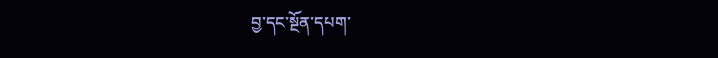བྱ་དང་སྔོན་དཔག་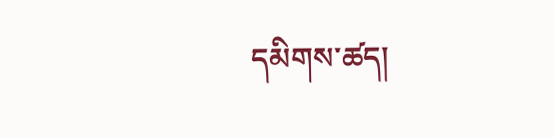དམིགས་ཚད།